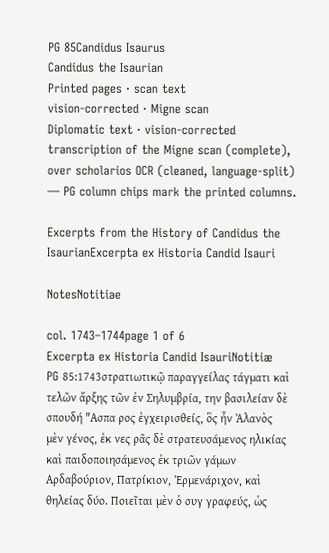PG 85Candidus Isaurus
Candidus the Isaurian
Printed pages · scan text
vision-corrected · Migne scan
Diplomatic text · vision-corrected transcription of the Migne scan (complete), over scholarios OCR (cleaned, language-split) — PG column chips mark the printed columns.

Excerpts from the History of Candidus the IsaurianExcerpta ex Historia Candid Isauri

NotesNotitiae

col. 1743–1744page 1 of 6
Excerpta ex Historia Candid IsauriNotitiæ
PG 85:1743στρατιωτικῷ παραγγείλας τάγματι καὶ τελῶν ἄρξης τῶν ἐν Σηλυμβρία, την βασιλείαν δὲ σπουδή "Ασπα ρος ἐγχειρισθείς, ὃς ἦν Ἀλανὸς μὲν γένος, ἐκ νες ρᾶς δὲ στρατευσάμενος ηλικίας καὶ παιδοποιησάμενος ἐκ τριῶν γάμων Αρδαβούριον, Πατρίκιον, Ἐρμενάριχον, καὶ θηλείας δύο. Ποιεῖται μὲν ὁ συγ γραφεύς, ὡς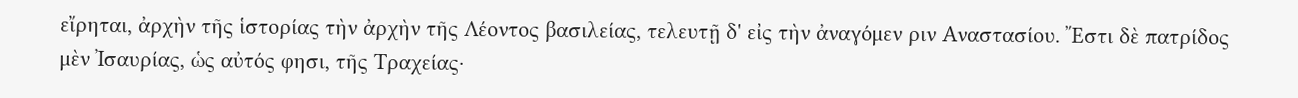εἴρηται, ἀρχὴν τῆς ἱστορίας τὴν ἀρχὴν τῆς Λέοντος βασιλείας, τελευτῇ δ' εἰς τὴν ἀναγόμεν ριν Αναστασίου. Ἔστι δὲ πατρίδος μὲν Ἰσαυρίας, ὡς αὐτός φησι, τῆς Τραχείας·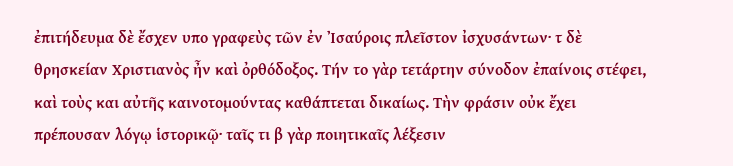ἐπιτήδευμα δὲ ἔσχεν υπο γραφεὺς τῶν ἐν Ἰσαύροις πλεῖστον ἰσχυσάντων· τ δὲ θρησκείαν Χριστιανὸς ἦν καὶ ὀρθόδοξος. Τήν το γὰρ τετάρτην σύνοδον ἐπαίνοις στέφει, καὶ τοὺς και αὐτῆς καινοτομούντας καθάπτεται δικαίως. Τὴν φράσιν οὐκ ἔχει πρέπουσαν λόγῳ ἱστορικῷ· ταῖς τι β γὰρ ποιητικαῖς λέξεσιν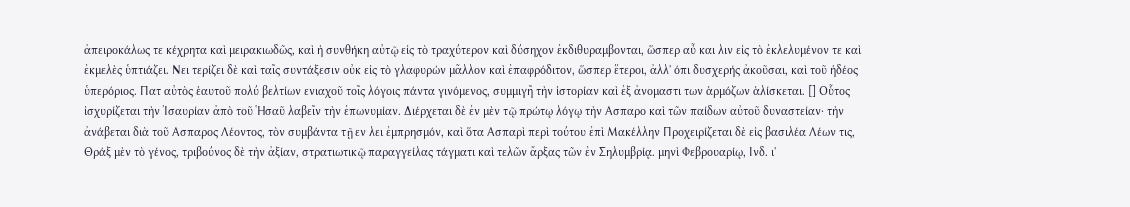ἀπειροκάλως τε κέχρητα καὶ μειρακιωδῶς, καὶ ἡ συνθήκη αὐτῷ εἰς τὸ τραχύτερον καὶ δύσηχον ἐκδιθυραμβονται, ὥσπερ αὖ και λιν εἰς τὸ ἐκλελυμένον τε καὶ ἐκμελὲς ὑπτιάζει. Νει τερίζει δὲ καὶ ταῖς συντάξεσιν οὐκ εἰς τὸ γλαφυρών μᾶλλον καὶ ἐπαφρόδιτον, ὥσπερ ἕτεροι, ἀλλ' όπι δυσχερής ἀκοῦσαι, καὶ τοῦ ἡδέος ὑπερόριος. Πατ αὐτὸς ἑαυτοῦ πολύ βελτίων ενιαχοῦ τοῖς λόγοις πάντα γινόμενος, συμμιγῆ τὴν ἱστορίαν καὶ ἐξ ἀνομαστι των ἁρμόζων ἁλίσκεται. [] Οὗτος ἰσχυρίζεται τὴν Ἰσαυρίαν ἀπὸ τοῦ Ἡσαῦ λαβεῖν τὴν ἐπωνυμίαν. Διέρχεται δὲ ἐν μὲν τῷ πρώτῳ λόγῳ τὴν Ασπαρο καὶ τῶν παίδων αὐτοῦ δυναστείαν· τὴν ἀνάβεται διὰ τοῦ Ασπαρος Λέοντος, τὸν συμβάντα τῇ εν λει ἐμπρησμόν, καὶ ὅτα Ασπαρὶ περὶ τούτου ἐπὶ Μακέλλην Προχειρίζεται δὲ εἰς βασιλέα Λέων τις, Θράξ μὲν τὸ γένος, τριβούνος δὲ τὴν ἀξίαν, στρατιωτικῷ παραγγείλας τάγματι καὶ τελῶν ἄρξας τῶν ἐν Σηλυμβρίᾳ. μηνὶ Φεβρουαρίῳ, Ινδ. ι'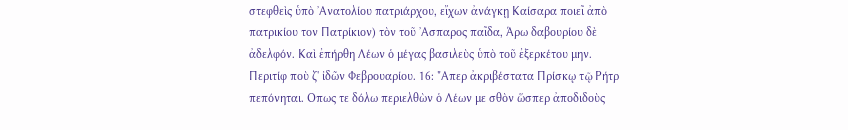στεφθεὶς ὑπὸ ᾿Ανατολίου πατριάρχου, εἴχων ἀνάγκῃ Καίσαρα ποιεῖ ἀπὸ πατρικίου τον Πατρίκιον) τὸν τοῦ ᾿Ασπαρος παῖδα, Άρω δαβουρίου δὲ ἀδελφόν. Καὶ ἐπήρθη Λέων ὁ μέγας βασιλεὺς ὑπὸ τοῦ ἐξερκέτου μην. Περιτίφ ποὺ ζ' ἰδῶν Φεβρουαρίου. 16: "Απερ ἀκριβέστατα Πρίσκῳ τῷ Ρήτρ πεπόνηται. Οπως τε δόλω περιελθὼν ὁ Λέων με σθὸν ὥσπερ ἀποδιδοὺς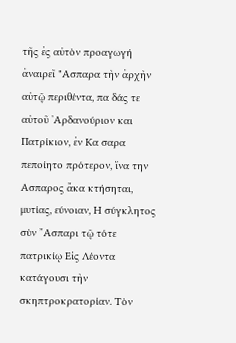τῆς ἐς αὐτὸν προαγωγή ἀναιρεῖ "Ασπαρα τὴν ἀρχὴν αὐτῷ περιθέντα, πα δάς τε αὐτοῦ ᾿Αρδανούριον και Πατρίκιον, ἐν Κα σαρα πεποίητο πρότερον, ἵνα την Ασπαρος ἄκα κτήσηται, μυτίας, εύνοιαν, Η σύγκλητος σὺν ῎Ασπαρι τῷ τότε πατρικίῳ Εἰς Λέοντα κατάγουσι τὴν σκηπτροκρατορίαν. Τὸν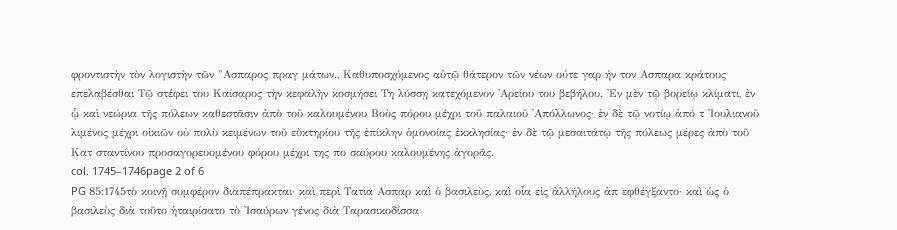φροντιστὴν τὸν λογιστὴν τῶν "Ασπαρος πραγ μάτων., Καθυποσχόμενος αὐτῷ θάτερον τῶν νέων ούτε γαρ ήν τον Ασπαρα κράτους επελαβέσθαι Τῷ στέφει του Καίσαρος τὴν κεφαλὴν κοσμήσει Τη λύσσῃ κατεχόμενον 'Αρείου του βεβήλου. Ἐν μὲν τῷ βορείῳ κλίματι, ἐν ᾧ καὶ νεώρια τῆς πόλεων καθεστᾶσιν ἀπὸ τοῦ καλουμένου Βοὸς πόρου μέχρι τοῦ παλαιοῦ ᾿Απόλλωνος· ἐν δὲ τῷ νοτίῳ ἀπό τ Ἰουλιανοῦ λιμένος μέχρι οἰκιῶν οὐ πολὺ κειμένων τοῦ εὐκτηρίου τῆς ἐπίκλην ὁμονοίας ἐκκλησίας· ἐν δὲ τῷ μεσαιτάτῳ τῆς πόλεως μέρες ἀπὸ τοῦ Κατ σταντίνου προσαγορευομένου φόρου μέχρι της πο σαύρου καλουμένης ἀγορᾶς.
col. 1745–1746page 2 of 6
PG 85:1745τὸ κοινῇ συμφέρον διαπέπρακται· καὶ περὶ Τατια Ασπαρ καὶ ὁ βασιλεὺς, καὶ οἷα εἰς ἀλλήλους ἀπ εφθέγξαντο· καὶ ὡς ὁ βασιλεὺς διὰ τοῦτο ἡταιρίσατο τὸ Ἰσαύρων γένος διὰ Ταρασικοδίσσα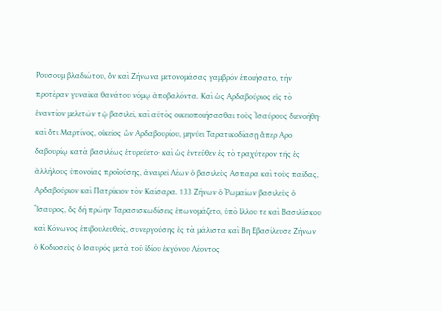Ρουσουμ βλαδιώτου, ὃν καὶ Ζήνωνα μετονομάσας γαμβρόν ἐποιήσατο, τὴν προτέραν γυναῖκα θανάτου νόμῳ ἀποβαλόντα. Καὶ ὡς Αρδαβούριος εἰς τὸ ἐναντίον μελετῶν τῷ βασιλεῖ, καὶ αὐτὸς οικειοποιήσασθαι τοὺς Ἰσαύρους διενοήθη· καὶ ὅτι Μαρτίνος, οἰκεῖος ὧν Αρδαβουρίου, μηνύει Ταρατικοδίασῃ ἅπερ Αρο δαβουρίῳ κατὰ βασιλέως ἐτυρεύετο· καὶ ὡς ἐντεῦθεν ἐς τὸ τραχύτερον τῆς ἐς ἀλλήλους ὑπονοίας προϊούσης, ἀναιρεῖ Λέων ὁ βασιλεὺς Ασπαρα καὶ τοὺς παῖδας, Αρδαβούριον καὶ Πατρίκιον τὸν Καίσαρα. 133 Ζήνων ὁ Ῥωμαίων βασιλεὺς ὁ Ἴσαυρος, ὃς δὴ πρώην Ταρασισκωδίσεις ἐπωνομάζετο, ὑπὸ Ιλλου τε καὶ Βασιλίσκου καὶ Κόνωνος ἐπιβουλευθεὶς, συνεργούσης ἐς τὰ μάλιστα καὶ Βη Εβασίλευσε Ζήνων ὁ Κοδιοσεὺς ὁ Ισαυρός μετὰ τοῦ ἰδίου ἐκγόνου Λέοντος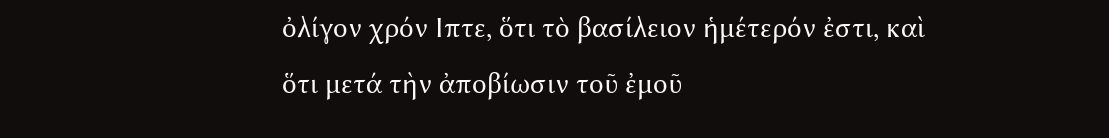ὀλίγον χρόν Ιπτε, ὅτι τὸ βασίλειον ἡμέτερόν ἐστι, καὶ ὅτι μετά τὴν ἀποβίωσιν τοῦ ἐμοῦ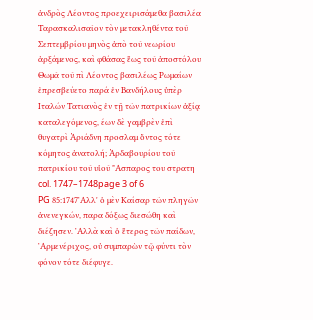ἀνδρὸς Λέοντος προεχειρισάμεθα βασιλέα Ταρασκαλισαῖον τὸν μετακληθέντα τοῦ Σεπτεμβρίου μηνὸς ἀπὸ τοῦ νεωρίου ἀρξάμενος, καὶ φθάσας ἕως τοῦ ἀποστόλου Θωμᾶ τοῦ πὶ Λέοντος βασιλέως Ρωμαίων ἐπρεσβεύετο παρά ἐν Βανδήλους ὑπὲρ Ιταλών Τατιανὸς ἐν τῇ τῶν πατρικίων ἀξίᾳ καταλεγόμενος, έων δὲ γαμβρὲν ἐπὶ θυγατρὶ Ἀριάδνη προσλαμ ὄντος τότε κόμητος ἀνατολή; Ἀρδαβουρίου τοῦ πατρικίου τοῦ υἱοῦ "Ασπαρος του στρατη
col. 1747–1748page 3 of 6
PG 85:1747᾿Αλλ' ὁ μὲν Καίσαρ τῶν πληγῶν ἀνενεγκών, παρα δόξως διεσώθη καὶ διέζησεν. ᾿Αλλὰ καὶ ὁ ἕτερος τῶν παίδων, ᾿Αρμενέριχος, οὐ συμπαρὼν τῷ φύντι τὸν φόνον τότε διέφυγε.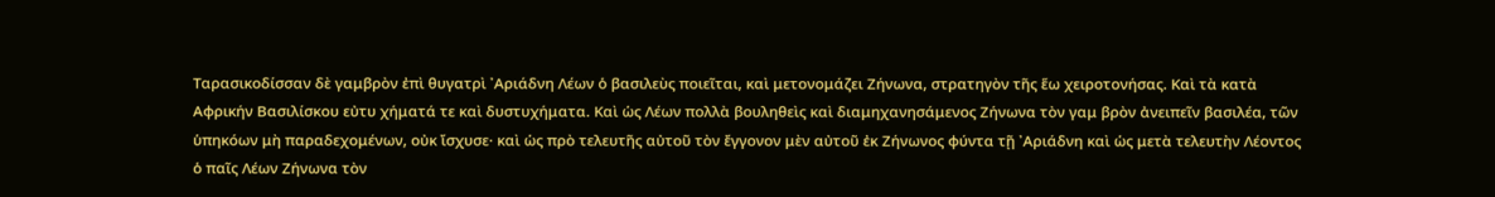Ταρασικοδίσσαν δὲ γαμβρὸν ἐπὶ θυγατρὶ ᾿Αριάδνη Λέων ὁ βασιλεὺς ποιεῖται, καὶ μετονομάζει Ζήνωνα, στρατηγὸν τῆς ἕω χειροτονήσας. Καὶ τὰ κατὰ Αφρικήν Βασιλίσκου εὐτυ χήματά τε καὶ δυστυχήματα. Καὶ ὡς Λέων πολλὰ βουληθεὶς καὶ διαμηχανησάμενος Ζήνωνα τὸν γαμ βρὸν ἀνειπεῖν βασιλέα, τῶν ὑπηκόων μὴ παραδεχομένων, οὐκ ἴσχυσε· καὶ ὡς πρὸ τελευτῆς αὐτοῦ τὸν ἔγγονον μὲν αὐτοῦ ἐκ Ζήνωνος φύντα τῇ ᾿Αριάδνη καὶ ὡς μετὰ τελευτὴν Λέοντος ὁ παῖς Λέων Ζήνωνα τὸν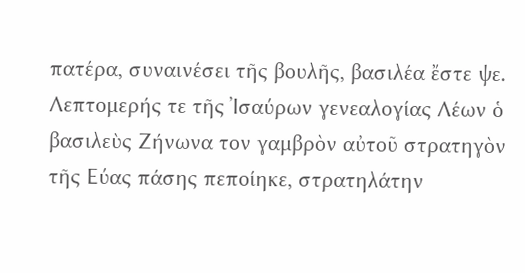πατέρα, συναινέσει τῆς βουλῆς, βασιλέα ἔστε ψε. Λεπτομερής τε τῆς Ἰσαύρων γενεαλογίας Λέων ὁ βασιλεὺς Ζήνωνα τον γαμβρὸν αὐτοῦ στρατηγὸν τῆς Εύας πάσης πεποίηκε, στρατηλάτην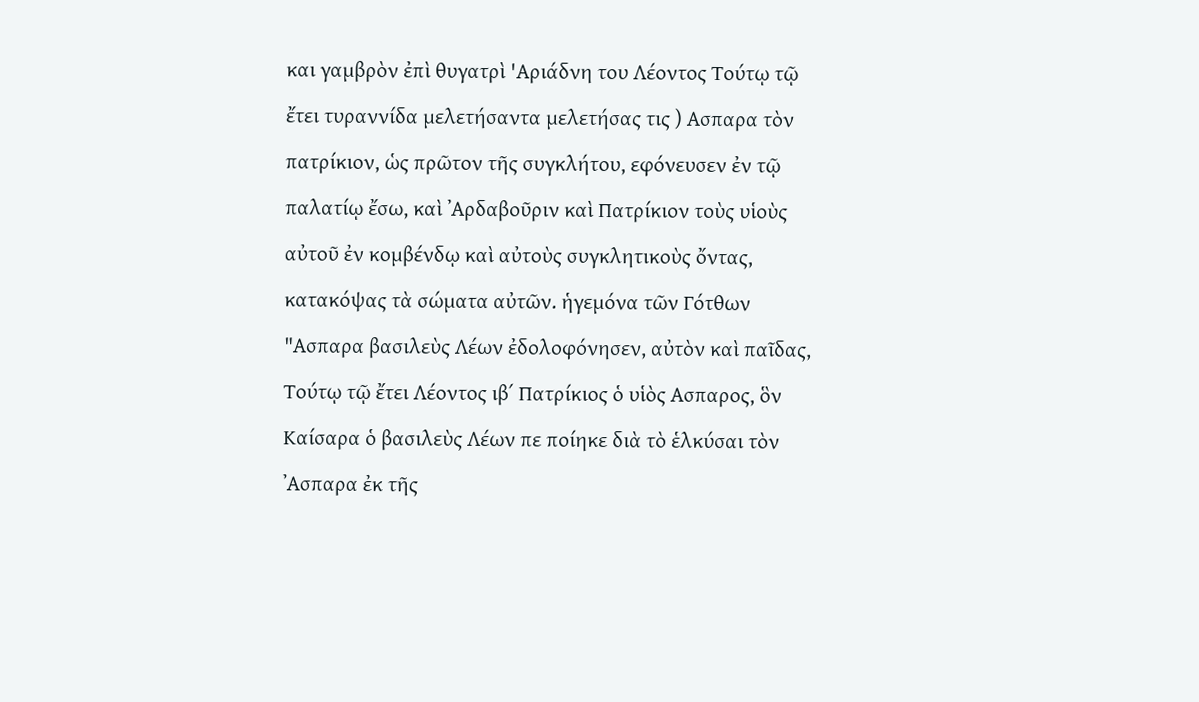και γαμβρὸν ἐπὶ θυγατρὶ 'Αριάδνη του Λέοντος Τούτῳ τῷ ἔτει τυραννίδα μελετήσαντα μελετήσας τις ) Ασπαρα τὸν πατρίκιον, ὡς πρῶτον τῆς συγκλήτου, εφόνευσεν ἐν τῷ παλατίῳ ἔσω, καὶ ᾿Αρδαβοῦριν καὶ Πατρίκιον τοὺς υἱοὺς αὐτοῦ ἐν κομβένδῳ καὶ αὐτοὺς συγκλητικοὺς ὄντας, κατακόψας τὰ σώματα αὐτῶν. ἡγεμόνα τῶν Γότθων "Ασπαρα βασιλεὺς Λέων ἐδολοφόνησεν, αὐτὸν καὶ παῖδας, Τούτῳ τῷ ἔτει Λέοντος ιβ΄ Πατρίκιος ὁ υἱὸς Ασπαρος, ὃν Καίσαρα ὁ βασιλεὺς Λέων πε ποίηκε διὰ τὸ ἑλκύσαι τὸν ᾿Ασπαρα ἐκ τῆς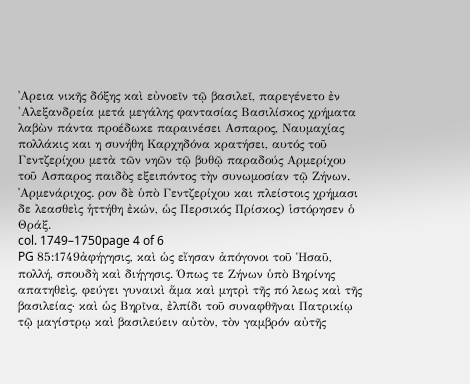᾿Αρεια νικῆς δόξης καὶ εὐνοεῖν τῷ βασιλεῖ, παρεγένετο ἐν 'Αλεξανδρεία μετά μεγάλης φαντασίας Βασιλίσκος χρήματα λαβὼν πάντα προέδωκε παραινέσει Ασπαρος, Ναυμαχίας πολλάκις και η συνήθη Καρχηδόνα κρατήσει, αυτός τοῦ Γεντζερίχου μετὰ τῶν νηῶν τῷ βυθῷ παραδούς Αρμερίχου τοῦ Ασπαρος παιδὸς εξειπόντος τὴν συνωμοσίαν τῷ Ζήνων. ᾿Αρμενάριχος. ρον δὲ ὑπὸ Γεντζερίχου και πλείστοις χρήμασι δε λεασθεὶς ἡττήθη ἐκών, ὡς Περσικός Πρίσκος) ἱστόρησεν ὁ Θράξ.
col. 1749–1750page 4 of 6
PG 85:1749ἀφήγησις, καὶ ὡς εἴησαν ἀπόγονοι τοῦ Ἡσαῦ, πολλή, σπουδὴ καὶ διήγησις. Όπως τε Ζήνων ὑπὸ Βηρίνης απατηθεὶς, φεύγει γυναικὶ ἅμα καὶ μητρὶ τῆς πό λεως καὶ τῆς βασιλείας· καὶ ὡς Βηρῖνα, ἐλπίδι τοῦ συναφθῆναι Πατρικίῳ τῷ μαγίστρῳ καὶ βασιλεύειν αὐτὸν, τὸν γαμβρόν αὐτῆς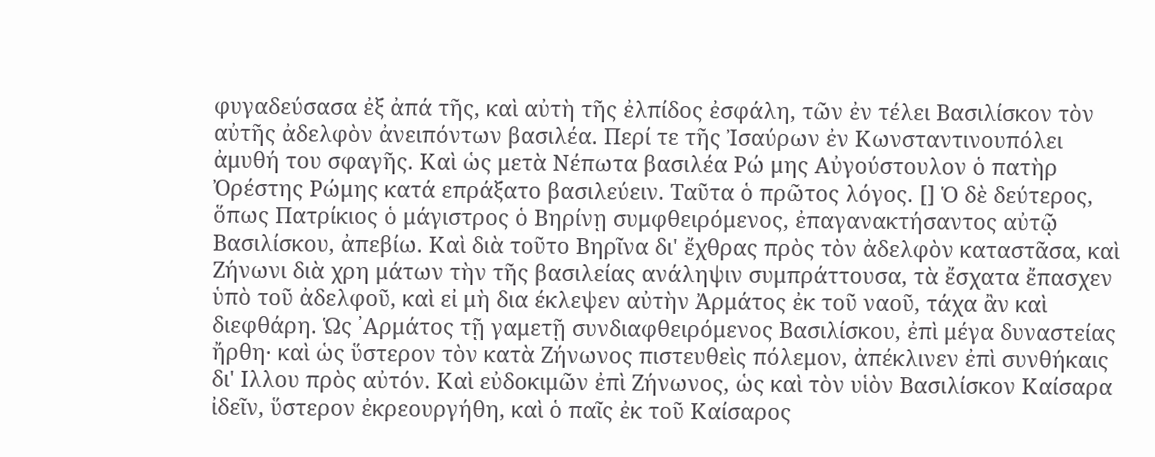φυγαδεύσασα ἐξ ἀπά τῆς, καὶ αὐτὴ τῆς ἐλπίδος ἐσφάλη, τῶν ἐν τέλει Βασιλίσκον τὸν αὐτῆς ἀδελφὸν ἀνειπόντων βασιλέα. Περί τε τῆς Ἰσαύρων ἐν Κωνσταντινουπόλει ἀμυθή του σφαγῆς. Καὶ ὡς μετὰ Νέπωτα βασιλέα Ρώ μης Αὐγούστουλον ὁ πατὴρ Ὀρέστης Ρώμης κατά επράξατο βασιλεύειν. Ταῦτα ὁ πρῶτος λόγος. [] Ὁ δὲ δεύτερος, ὅπως Πατρίκιος ὁ μάγιστρος ὁ Βηρίνῃ συμφθειρόμενος, ἐπαγανακτήσαντος αὐτῷ Βασιλίσκου, ἀπεβίω. Καὶ διὰ τοῦτο Βηρῖνα δι' ἔχθρας πρὸς τὸν ἀδελφὸν καταστᾶσα, καὶ Ζήνωνι διὰ χρη μάτων τὴν τῆς βασιλείας ανάληψιν συμπράττουσα, τὰ ἔσχατα ἔπασχεν ὑπὸ τοῦ ἀδελφοῦ, καὶ εἰ μὴ δια έκλεψεν αὐτὴν Ἀρμάτος ἐκ τοῦ ναοῦ, τάχα ἂν καὶ διεφθάρη. Ὡς ᾿Αρμάτος τῇ γαμετῇ συνδιαφθειρόμενος Βασιλίσκου, ἐπὶ μέγα δυναστείας ἤρθη· καὶ ὡς ὕστερον τὸν κατὰ Ζήνωνος πιστευθεὶς πόλεμον, ἀπέκλινεν ἐπὶ συνθήκαις δι' Ιλλου πρὸς αὐτόν. Καὶ εὐδοκιμῶν ἐπὶ Ζήνωνος, ὡς καὶ τὸν υἱὸν Βασιλίσκον Καίσαρα ἰδεῖν, ὕστερον ἐκρεουργήθη, καὶ ὁ παῖς ἐκ τοῦ Καίσαρος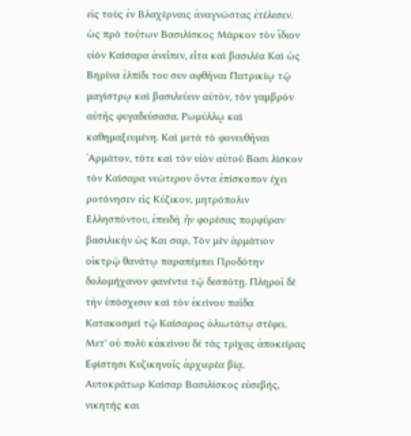εἰς τοὺς ἐν Βλαχέρναις ἀναγνώστας ἐτέλεσεν. ὡς πρὸ τούτων Βασιλίσκος Μάρκον τὸν ἴδιον υἱὸν Καίσαρα ἀνεἶπεν, εἶτα καὶ βασιλέα Καὶ ὡς Βηρίνα ἐλπίδι του συν αφθῆναι Πατρικίῳ τῷ μαγίστρῳ καὶ βασιλεύειν αὐτὸν, τὸν γαμβρόν αὐτῆς φυγαδεύσασα. Ρωμύλλῳ καὶ καθημαξευμένη. Καὶ μετὰ τὸ φονευθῆναι ᾿Αρμάτον, τότε καὶ τὸν υἱὸν αὐτοῦ Βασι λίσκον τὸν Καίσαρα νεώτερον ὄντα ἐπίσκοπον έχει ροτόνησεν εἰς Κύζικον, μητρόπολιν Ελλησπόντου, ἐπειδὴ ἦν φορέσας πορφύραν βασιλικὴν ὡς Και σαρ, Τὸν μὲν ἁρμάτιον οἰκτρῷ θανάτῳ παραπέμπει Προδότην δολομήχανον φανέντα τῷ δεσπότῃ. Πληροῖ δὲ τὴν ὑπόσχεσιν καὶ τὸν ἐκείνου παῖδα Κατακοσμεί τῷ Καίσαρος ὀλιωτάτῳ στέφει. Μετ' οὐ πολὺ κἀκείνου δὲ τὰς τρίχας ἀποκείρας Εφίστησι Κυζικηνοῖς ἀρχιερέα βίᾳ. Αυτοκράτωρ Καίσαρ Βασιλίσκος εὐσεβής, νικητής και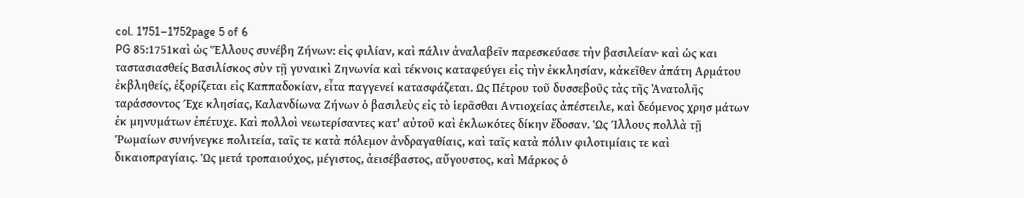col. 1751–1752page 5 of 6
PG 85:1751καὶ ὡς Ἕλλους συνέβη Ζήνων: εἰς φιλίαν, καὶ πάλιν ἀναλαβεῖν παρεσκεύασε τὴν βασιλείαν· καὶ ὡς και ταστασιασθείς Βασιλίσκος σὺν τῇ γυναικὶ Ζηνωνία καὶ τέκνοις καταφεύγει εἰς τὴν ἐκκλησίαν, κἀκεῖθεν ἀπάτη Αρμάτου ἐκβληθείς, ἐξορίζεται εἰς Καππαδοκίαν, εἶτα παγγενεί κατασφάζεται. Ως Πέτρου τοῦ δυσσεβοῦς τὰς τῆς Ἀνατολῆς ταράσσοντος Έχε κλησίας, Καλανδίωνα Ζήνων ὁ βασιλεὺς εἰς τὸ ἱερᾶσθαι Αντιοχείας ἀπέστειλε, καὶ δεόμενος χρησ μάτων ἐκ μηνυμάτων ἐπέτυχε. Καὶ πολλοὶ νεωτερίσαντες κατ' αὐτοῦ καὶ ἑκλωκότες δίκην ἔδοσαν. Ὡς Ίλλους πολλὰ τῇ Ῥωμαίων συνήνεγκε πολιτεία, ταῖς τε κατὰ πόλεμον ἀνδραγαθίαις, καὶ ταῖς κατὰ πόλιν φιλοτιμίαις τε καὶ δικαιοπραγίαις. Ὡς μετά τροπαιούχος, μέγιστος, ἀεισέβαστος, αὔγουστος, καὶ Μάρκος ὁ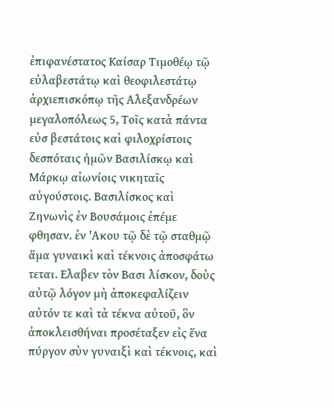ἐπιφανέστατος Καίσαρ Τιμοθέῳ τῷ εὐλαβεστάτῳ καὶ θεοφιλεστάτῳ ἀρχιεπισκόπῳ τῆς Αλεξανδρέων μεγαλοπόλεως 5, Τοῖς κατὰ πάντα εὐσ βεστάτοις καὶ φιλοχρίστοις δεσπόταις ἡμῶν Βασιλίσκῳ καὶ Μάρκῳ αἰωνίοις νικηταῖς αὐγούστοις. Βασιλίσκος καὶ Ζηνωνὶς ἐν Βουσάμοις ἐπέμε φθησαν. ἐν 'Ακου τῷ δὲ τῷ σταθμῷ ἅμα γυναικὶ καὶ τέκνοις ἀποσφάτω τεται. Ελαβεν τὸν Βασι λίσκον, δοὺς αὐτῷ λόγον μὴ ἀποκεφαλίζειν αὐτόν τε καὶ τὰ τέκνα αὐτοῦ, ὃν ἀποκλεισθήναι προσέταξεν εἰς ἕνα πύργον σὺν γυναιξὶ καὶ τέκνοις, καὶ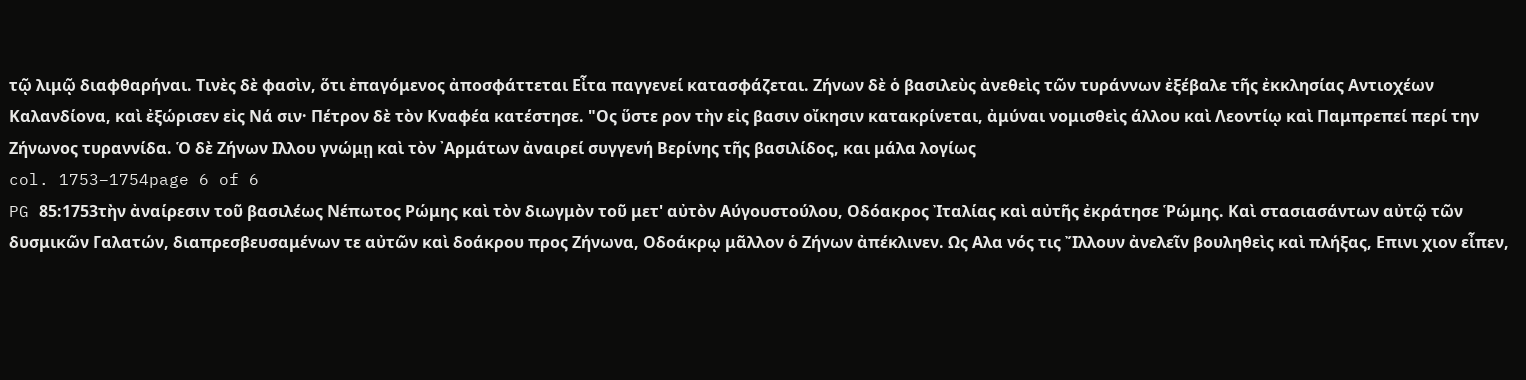τῷ λιμῷ διαφθαρήναι. Τινὲς δὲ φασὶν, ὅτι ἐπαγόμενος ἀποσφάττεται Εἶτα παγγενεί κατασφάζεται. Ζήνων δὲ ὁ βασιλεὺς ἀνεθεὶς τῶν τυράννων ἐξέβαλε τῆς ἐκκλησίας Αντιοχέων Καλανδίονα, καὶ ἐξώρισεν εἰς Νά σιν· Πέτρον δὲ τὸν Κναφέα κατέστησε. "Ος ὕστε ρον τὴν εἰς βασιν οἴκησιν κατακρίνεται, ἀμύναι νομισθεὶς άλλου καὶ Λεοντίῳ καὶ Παμπρεπεί περί την Ζήνωνος τυραννίδα. Ὁ δὲ Ζήνων Ιλλου γνώμῃ καὶ τὸν ᾿Αρμάτων ἀναιρεί συγγενή Βερίνης τῆς βασιλίδος, και μάλα λογίως
col. 1753–1754page 6 of 6
PG 85:1753τὴν ἀναίρεσιν τοῦ βασιλέως Νέπωτος Ρώμης καὶ τὸν διωγμὸν τοῦ μετ' αὐτὸν Αύγουστούλου, Οδόακρος Ἰταλίας καὶ αὐτῆς ἐκράτησε Ῥώμης. Καὶ στασιασάντων αὐτῷ τῶν δυσμικῶν Γαλατών, διαπρεσβευσαμένων τε αὐτῶν καὶ δοάκρου προς Ζήνωνα, Οδοάκρῳ μᾶλλον ὁ Ζήνων ἀπέκλινεν. Ως Αλα νός τις Ἴλλουν ἀνελεῖν βουληθεὶς καὶ πλήξας, Επινι χιον εἶπεν,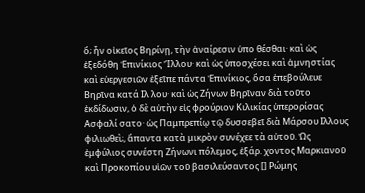ὅ; ἦν οἰκεῖος Βηρίνῃ, τὴν ἀναίρεσιν ὑπο θέσθαι· καὶ ὡς ἐξεδόθη Ἐπινίκιος Ἴλλου· καὶ ὡς ὑποσχέσει καὶ ἀμνηστίας καὶ εὐεργεσιῶν ἐξεῖπε πάντα Ἐπινίκιος, ὅσα ἐπεβούλευε Βηρῖνα κατά Ιλ λου· καὶ ὡς Ζήνων Βηρῖναν διὰ τοῦτο ἐκδίδωσιν, ὁ δὲ αὐτὴν εἰς φρούριον Κιλικίας ὑπερορίσας Ασφαλί σατο· ὡς Παμπρεπίῳ τῷ δυσσεβεῖ διὰ Μάρσου Ιλλους φιλιωθεὶ;, ἅπαντα κατὰ μικρὸν συνέχεε τὰ αὐτοῦ. Ὡς ἐμφύλιος συνέστη Ζήνωνι πόλεμος, ἐξάρ. χοντος Μαρκιανοῦ καὶ Προκοπίου υἱῶν τοῦ βασιλεύσαντος [] Ρώμης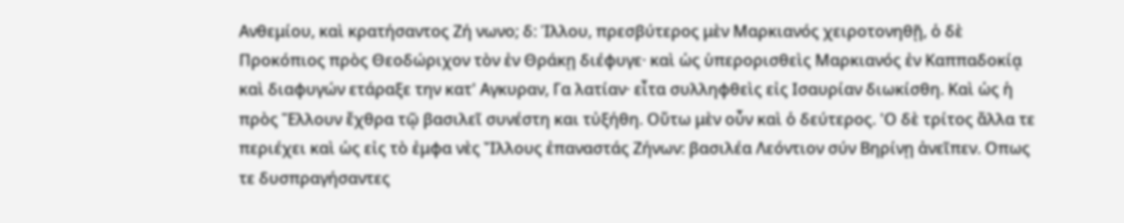Ανθεμίου, καὶ κρατήσαντος Ζή νωνο; δ: Ίλλου, πρεσβύτερος μὲν Μαρκιανός χειροτονηθῇ, ὁ δὲ Προκόπιος πρὸς Θεοδώριχον τὸν ἐν Θράκῃ διέφυγε· καὶ ὡς ὑπερορισθεὶς Μαρκιανός ἐν Καππαδοκίᾳ καὶ διαφυγών ετάραξε την κατ' Αγκυραν, Γα λατίαν· εἶτα συλληφθεὶς εἰς Ισαυρίαν διωκίσθη. Καὶ ὡς ἡ πρὸς Ἕλλουν ἔχθρα τῷ βασιλεῖ συνέστη και τὐξήθη. Οὕτω μὲν οὖν καὶ ὁ δεύτερος. 'Ο δὲ τρίτος ἄλλα τε περιέχει καὶ ὡς εἰς τὸ ἐμφα νὲς Ἴλλους ἐπαναστάς Ζήνων: βασιλέα Λεόντιον σύν Βηρίνῃ ἀνεῖπεν. Οπως τε δυσπραγήσαντες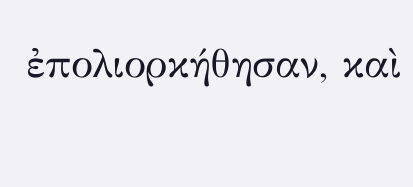ἐπολιορκήθησαν, καὶ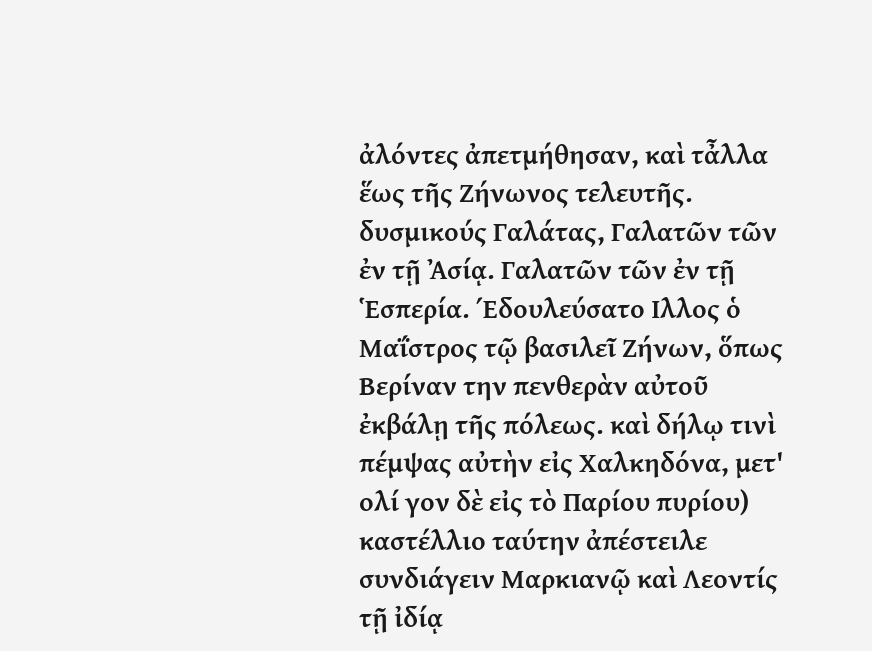ἀλόντες ἀπετμήθησαν, καὶ τἆλλα ἕως τῆς Ζήνωνος τελευτῆς. δυσμικούς Γαλάτας, Γαλατῶν τῶν ἐν τῇ Ἀσίᾳ. Γαλατῶν τῶν ἐν τῇ Ἑσπερία. Έδουλεύσατο Ιλλος ὁ Μαΐστρος τῷ βασιλεῖ Ζήνων, ὅπως Βερίναν την πενθερὰν αὐτοῦ ἐκβάλῃ τῆς πόλεως. καὶ δήλῳ τινὶ πέμψας αὐτὴν εἰς Χαλκηδόνα, μετ' ολί γον δὲ εἰς τὸ Παρίου πυρίου) καστέλλιο ταύτην ἀπέστειλε συνδιάγειν Μαρκιανῷ καὶ Λεοντίς τῇ ἰδίᾳ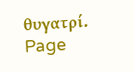θυγατρί.
Page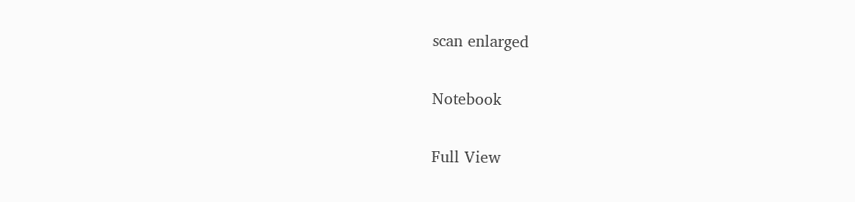scan enlarged

Notebook

Full View